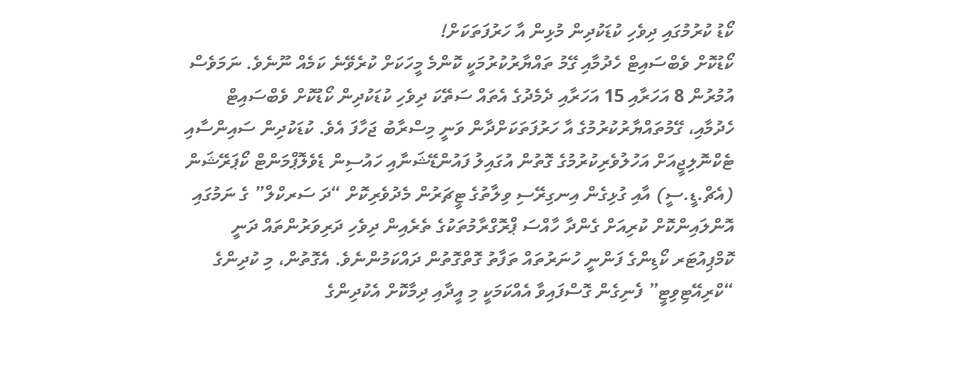ކޯޑު ކުރުމުގައި ދިވެހި ކުޑަކުދިން މުޅިން އާ ހަރުފަތަކަށް!
ކޯޑުކޮށް ވެބްސައިޓް ހެދުމާއި ގޭމު ތައްޔާރުކުރުމަކީ ކޮންމެ މީހަކަށް ކުރެވޭނެ ކަމެއް ނޫނެވެ. ނަމަވެސް އުމުރުން 8 އަހަރާއި 15 އަހަރާއި ދެމެދުގެ އެތައް ސަތޭކަ ދިވެހި ކުޑަކުދިން ކޯޑުކޮށް ވެބްސައިޓް ހެދުމާއި، ގޭމުތައްޔާރުކުރުމުގެ އާ ހަރުފަތަކަށްދާން ވަނީ މިސްރާބު ޖަހާފަ އެވެ. ކުޑަކުދިން ސައިންސާއި ޓެކްނޮލިޖީއަށް އަހުލުވެރިކުރުމުގެ ގޮތުން އުގައިލު ފައުންޑޭޝަނާއި ހައުސިން ޑެވެލޮޕްމަންޓް ކޯޕަރޭޝަން (އެޗް.ޑީ.ސީ) އާއި ގުޅިގެން އިނގިރޭސި ވިލާތުގެ ޓީޗަރުން މެދުވެރިކޮށް “ދަ ސަރކްލް” ގެ ނަމުގައި އޮންލައިންކޮށް ކުރިއަށް ގެންދާ ހާއްސަ ޕްރޮގްރާމުތަކުގެ ތެރެއިން ދިވެހި ދަރިވަރުންތައް ދަނީ ކޮމްޕިއުޓަރ ކޯޑިންގެ ފަންނީ ހުނަރުތައް ތަފާތު ގޮތްގޮތުން ދައްކަމުންނެވެ. އެގޮތުން، މި ކުދިންގެ “ކްރިއޭޓިވިޓީ” ފެނިގެން ގޮސްފައިވާ އެއްކަމަކީ މި އީދާއި ދިމާކޮށް އެކުދިންގެ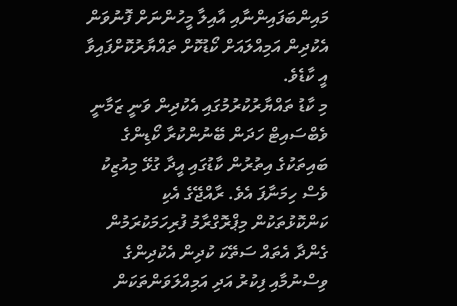މައިންބަފައިންނާއި އާއިލާ މީހުންނަށް ފޮނުވަން އެކުދިން އަމިއްލައަށް ކޯޑުކޮށް ތައްޔާރުކޮށްފައިވާ އީ ކާޑެވެ.
މި ކާޑު ތައްޔާރުކުރުމުގައި އެކުދިން ވަނީ ޒަމާނީ ވެބްސައިޓް ހަދަން ބޭނުންކުރާ ކޯޑިންގެ ބައިތަކުގެ އިތުރުން ކާޑުގައި އީދާ ގުޅޭ މިއުޒިކު ވެސް ހިމަނާފަ އެވެ. ރާއްޖޭގެ އެކި ކަންކޮޅުތަކުން މިޕްރޮގްރާމު ފުރިހަމަކުރަމުން ގެންދާ އެތައް ސަތޭކަ ކުދިން އެކުދިންގެ ވިސްނުމާއި ފިކުރު އަދި އަމިއްލަވަންތަކަން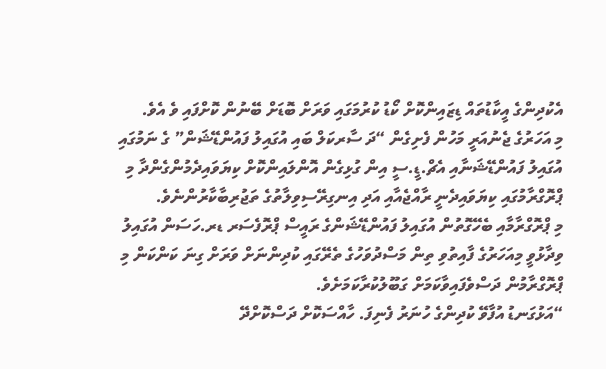އެކުދިންގެ އީކާޑުތައް ޑިޒައިންކޮށް ކޯޑު ކުރުމަގައި ވަރަށް ބޮޑަށް ބޭނުން ކޮށްފައި ވެ އެވެ.
މި އަހަރުގެ ޖެނުއަރީ މަހުން ފެށިގެން “ދަ ސާރކަލް ބައި އުގައިލު ފައުންޑޭޝަން” ގެ ނަމުގައި އުގައިލު ފައުންޑޭޝަނާއި އެޗް.ޑީ.ސީ އިން ގުޅިގެން އޮންލައިންކޮށް ކިޔަވައިދެމުންގެންދާ މި ޕްރޮގްރާމުގައި ކިޔަވައިދެނީ ރާއްޖެއާއި އަދި އިނގިރޭސިވިލާތުގެ ތަޖުރިބާކާރުންނެވެ.
މި ޕްރޮގްރާމާއި ބެހޭގޮތުން އުގައިލު ފައުންޑޭޝަންގެ ރައީސް ޕްރޮފެސަރ ޑރ.ހަސަން އުގައިލު ވިދާޅުވީ މިއަހަރުގެ ފާއިތުވި ތިން މަސްދުވަހުގެ ތެރޭގައި ކުދިންނަށް ވަރަށް ގިނަ ކަންކަން މި ޕްރޮގްރާމުން ދަސްވެފައިވާކަމަށް ގަބޫލުކުރާކަމަށެވެ.
“އަޅުގަނޑު އުފާވޭ ކުދިންގެ ހުނަރު ފެނިފަ. ހާއްސަކޮށް ދަސްކޮށްދޭ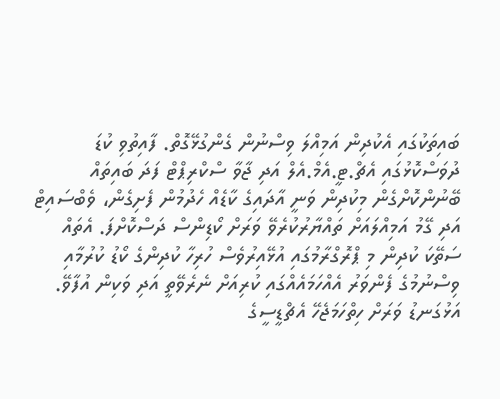ބައިތަކުގައި އެކުދިން އަމިއްލަ ވިސްނުން ގެންގުޅޭގޮތް. ފާއިތުވި ކުޑަ ދުވަސްކޮޅުގައި އެޗް.ޓީ.އެމް.އެލް އަދި ޖާވާ ސްކްރިޕްޓް ފަދަ ބައިތައް ބޭނުންކޮށްގެން މިކުދިން ވަނީ އާދައިގެ ކާޑެއް ހެދުމުން ފެށިގެން، ވެބްސައިޓް އަދި ގޭމު އަމިއްލައަށް ތައްޔާރުކުރެވޭ ވަރަށް ކޯޑިންސް ދަސްކޮށްފަ. އެތައް ސަތޭކަ ކުދިން މި ޕްރޮގްރާމުގައި އުޅޭއިރުވެސް ހުރިހާ ކުދިންގެ ކޯޑު ކުރުމާއި ވިސްނުމުގެ ފެންވަރު އެއްހަމައެއްގައި ކުރިއަށް ނެރެވޭތީ އަދި ވަކިން އުފާވޭ. އަޅުގަނޑު ވަރަށް ހިތްހަމަޖެހޭ އެޗްޑީސީގެ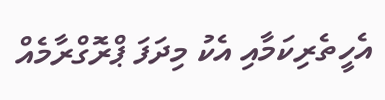އެހީތެރިކަމާއި އެކު މިދަފަ ޕްރޮގްރާމެއް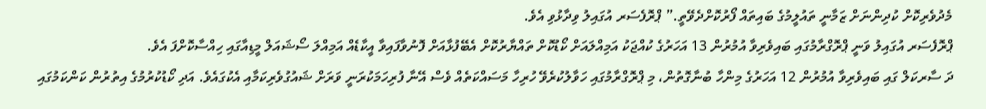މެދުވެރިކޮށް ކުދިންނަށް ޒަމާނީ ތައުލީމުގެ ބައިތައް ފޯރުކޮށްދެވޭތީ.” ޕްރޮފެސަރ އުގައިލު ވިދާޅުވި އެވެ.
ޕްރޮފެސަރ އުގައިލު ވަނީ ޕްރޮގްރާމުގައި ބައިވެރިވާ އުމުރުން 13 އަހަރުގެ ކުއްޖަކު އަމިއްލައަށް ކޯޑުކޮށް ތައްޔާރުކޮށް އެބޭފުޅާއަށް ފޮނުވާފައިވާ އީކާޑެއް އަމިއްލަ ސޯޝައަލް މީޑިއާގައި ހިއްސާކޮށްފަ އެވެ.
ދަ ސާރކަލް ގައި ބައިވެރިވާ އުމުރުން 12 އަހަރުގެ މިންހާ ބުނާގޮތުން، މި ޕްރޮގްރާމުގައި ހަވާލުކުރެވޭ ހުރިހާ މަސައްކަތެއް ވެސް އޭނާ ފުރިހަމަކުރަނީ ވަރަށް ޝައުގުވެރިކަމާއި އެކުގައެވެ. އަދި ކޯޑުކުރުމުގެ އިތުރުން ކަންކަމުގައި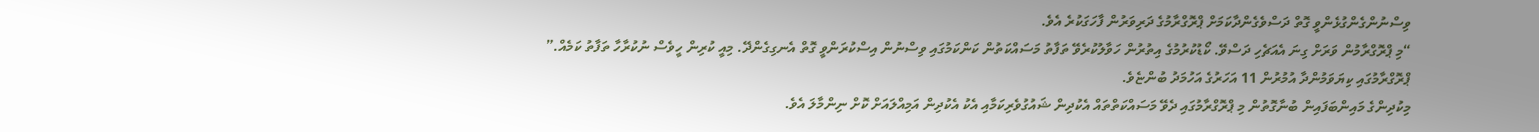ވިސްނުންގެންގުޅެންވީ ގޮތް ދަސްވެގެންދާކަމަށް ޕްރޮގްރާމުގެ ދަރިވަރުން ފާހަގަކުރެ އެވެ.
“މި ޕްރޮގްރާމުން ވަރަށް ގިނަ އެއަޗެހި ދަސްވޭ. ކޯޑުކުރުމުގެ އިތުރުން ހަވާލުކުރެވޭ ތަފާތު މަސައްކަތުން ކަންކަމުގައި ވިސްނުން އިސްކުރަންވީ ގޮތް އެނގިގެންދޭ. މިއީ ކުރިން ހީވެސް ނުކުރާހާ ތަފާތު ކަމެއް.” ޕްރޮގްރާމުގައި ކިޔަވަމުންދާ އުމުރުން 11 އަހަރުގެ އަހުމަދު ބުންޏެވެ.
މިކުދިންގެ މައިންބަފައިން ބުނާގޮތުން މި ޕްރޮގްރާމުގައި ދެވޭ މަސައްކަތްތައް އެކުދިން ޝައުގުވެރިކަމާއި އެކު އެކުދިން އަމިއްލައަށް ކޮށް ނިންމާލަ އެވެ.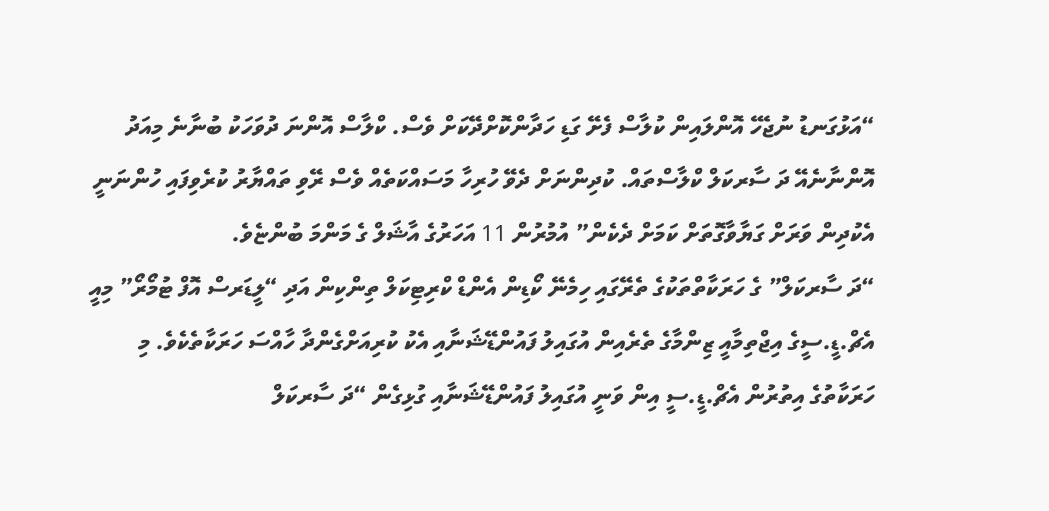“އަޅުގަނޑު ނުޖެހޭ އޮންލައިން ކުލާސް ފެށޭ ގަޑި ހަދާންކޮށްދޭކަށް ވެސް. ކްލާސް އޮންނަ ދުވަހަކު ބުނާނެ މިއަދު އޮންނާނެއޭ ދަ ސާރކަލް ކްލާސްތައް. ކުދިންނަށް ދެވޭ ހުރިހާ މަސައްކަތެއް ވެސް ރޭވި ތައްޔާރު ކުރެވިފައި ހުންނަނީ އެކުދިން ވަރަށް ގަޔާވާގޮތަށް ކަމަށް ދެކެން” އުމުރުން 11 އަހަރުގެ އާޝަލް ގެ މަންމަ ބުންޏެވެ.
“ދަ ސާރކަލް” ގެ ހަރަކާތްތަކުގެ ތެރޭގައި ހިމެނޭ ކޯޑިން އެންޑް ކްރިޓިކަލް ތިންކިން އަދި “ލީޑަރސް އޮފް ޓުމޯރޯ” މިއީ އެޗް.ޑީ.ސީގެ އިޖްތިމާއީ ޒިންމާގެ ތެރެއިން އުގައިލު ފައުންޑޭޝަނާއި އެކު ކުރިއަށްގެންދާ ހާއްސަ ހަރަކާތެކެވެ. މި ހަރަކާތުގެ އިތުރުން އެޗް.ޑީ.ސީ އިން ވަނީ އުގައިލު ފައުންޑޭޝަނާއި ގުޅިގެން “ދަ ސާރކަލް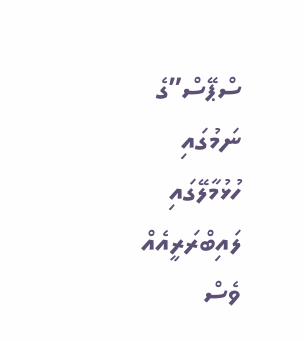ސްޕޭސް”ގެ ނަމުގައި ހުޅުމާލޭގައި ލައިބްރަރީއެއް ވެސް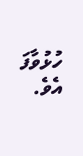ހުޅުވާފަ އެވެ.